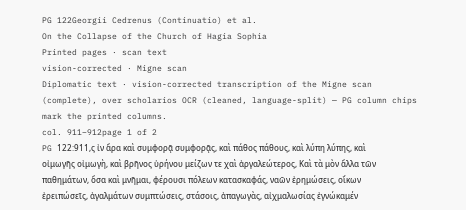PG 122Georgii Cedrenus (Continuatio) et al.
On the Collapse of the Church of Hagia Sophia
Printed pages · scan text
vision-corrected · Migne scan
Diplomatic text · vision-corrected transcription of the Migne scan (complete), over scholarios OCR (cleaned, language-split) — PG column chips mark the printed columns.
col. 911–912page 1 of 2
PG 122:911,ς ἰν ἄρα καὶ συμφορᾷ συμφορᾷς, καὶ πάθος πάθους, καὶ λύπη λύπης, καὶ οἰμωγῆς οἰμωγὴ, καὶ βρῆνος ὑρήνου μείζων τε χαὶ ἀργαλεώτερος, Καὶ τὰ μὸν ἄλλα τῶν παθημάτων, ὅσα καὶ μνῆμαι, φέρουσι πόλεων κατασκαφάς, ναῶν ἐρημώσεις, οἴκων ἐρειπώσεῖς, ἀγαλμάτων συμπτώσεις, στάσοις, ἀπαγωγὰς, αἰχμαλωσίας ἐγνώκαμέν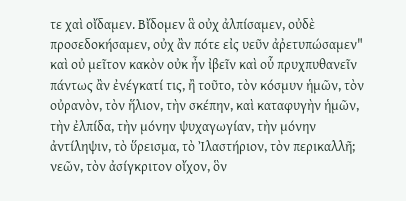τε χαὶ οἴδαμεν. Βἴδομεν ἃ οὐχ ἀλπίσαμεν, οὐδὲ προσεδοκήσαμεν, οὐχ ἂν πότε εἰς υεῦν ἀῤετυπώσαμεν" καὶ οὐ μεῖτον κακὸν οὐκ ἦν ἰβεῖν καὶ οὗ πρυχπυθανεῖν πάντως ἂν ἐνέγκατί τις, ἢ τοῦτο, τὸν κόσμυν ἡμῶν, τὸν οὐρανὸν, τὸν ἥλιον, τὴν σκέπην, καὶ καταφυγὴν ἡμῶν, τὴν ἐλπίδα, τὴν μόνην ψυχαγωγίαν, τὴν μόνην ἀντίληψιν, τὸ ὕρεισμα, τὸ Ἰλαστήριον, τὸν περικαλλῆ; νεῶν, τὸν ἀσίγκριτον οἴχον, ὃν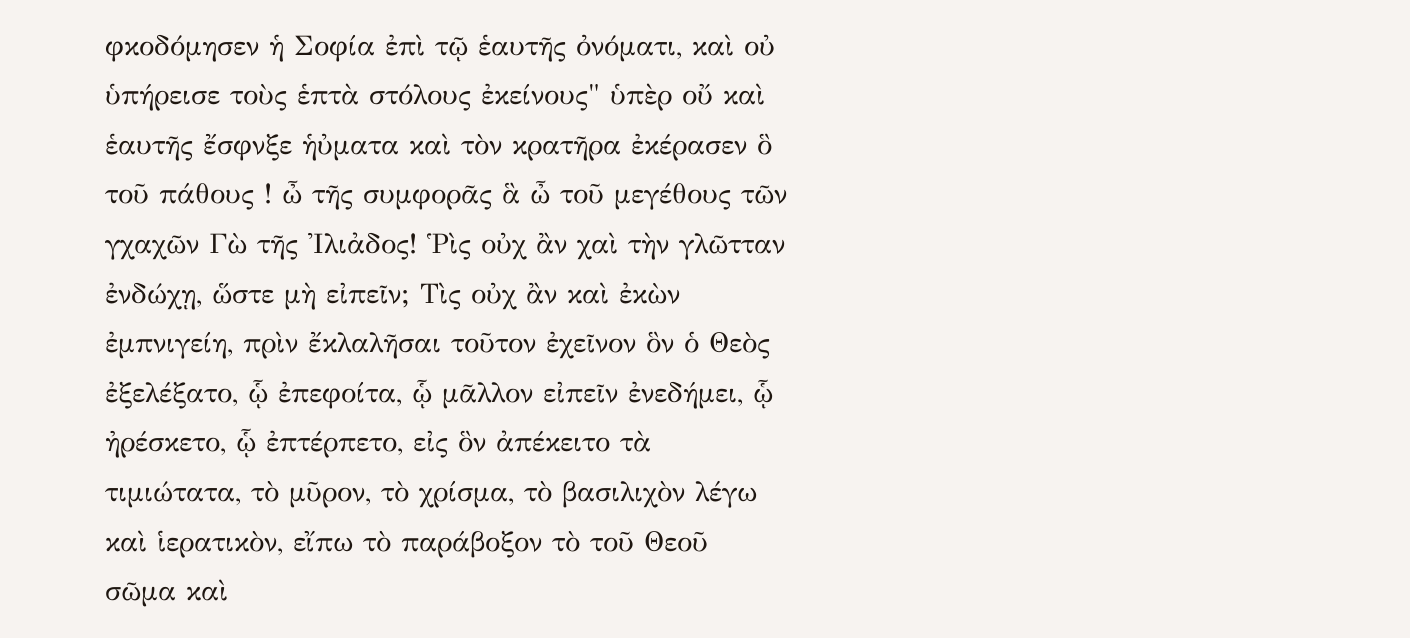φκοδόμησεν ἡ Σοφία ἐπὶ τῷ ἑαυτῆς ὀνόματι, καὶ οὐ ὑπήρεισε τοὺς ἑπτὰ στόλους ἐκείνους" ὑπὲρ οὔ καὶ ἑαυτῆς ἔσφνξε ἡὐματα καὶ τὸν κρατῆρα ἐκέρασεν ὃ τοῦ πάθους ! ὦ τῆς συμφορᾶς ἃ ὦ τοῦ μεγέθους τῶν γχαχῶν Γὼ τῆς Ἰλιἀδος! Ῥὶς οὐχ ἂν χαὶ τὴν γλῶτταν ἐνδώχῃ, ὥστε μὴ εἰπεῖν; Τὶς οὐχ ἂν καὶ ἐκὼν ἐμπνιγείη, πρὶν ἔκλαλῆσαι τοῦτον ἐχεῖνον ὃν ὁ Θεὸς ἐξελέξατο, ᾧ ἐπεφοίτα, ᾧ μᾶλλον εἰπεῖν ἐνεδήμει, ᾧ ἠρέσκετο, ᾧ ἐπτέρπετο, εἰς ὃν ἀπέκειτο τὰ τιμιώτατα, τὸ μῦρον, τὸ χρίσμα, τὸ βασιλιχὸν λέγω καὶ ἱερατικὸν, εἴπω τὸ παράβοξον τὸ τοῦ Θεοῦ σῶμα καὶ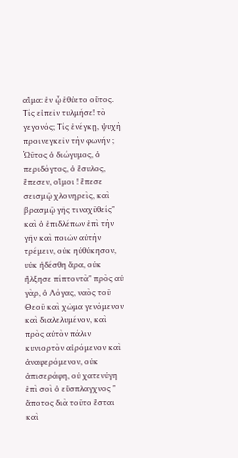αἴμα: ἐν ᾧ ἐθύετο οὔτος. Τίς εἰπεῖν τυλμήσε! τὸ γεγονός; Τίς ἐνέγκῃ, ψυχὴ προινεγκεῖν τὴν φωνήν ; Ὠῦτος ὁ διώγυμος, ὁ περιδόγτος, ὁ ἔσυλος, ἔπεσεν, οἴμοι ! ἔπεσε σεισμῷ χλονηρεὶς, καὶ βρασμῷ γῆς τιναχῦθείς" καὶ ὁ ἐπιδλέπων ἐπὶ τὴν γῆν καὶ ποιῶν αὐτὴν τρέμειν, οὐκ ηὐθύκησον, υὐκ ἠδέσθη ἄρα, οὐκ ἤλξησε πίπτοντὰ" πρὸς αὐ γὰρ, ὁ Λόγας, ναὸς τοῦ Θεοῦ καὶ χῶμα γενόμενον καὶ διαλελυμένον, καὶ πρὸς αὐτὸν πάλιν κυνιορτὸν αἰρόμενον καὶ ἀναφερόμενον, οὐκ ἀπισεράφη, οὐ χατενύγη ἐπὶ σοὶ ὁ εὔσπλαγχνος " ἄποτος διὰ τοῦτο ἔσται καὶ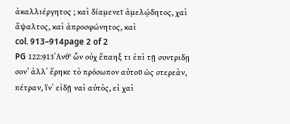ἀκαλλιέργητος ; καὶ δίαμενεῖ ἀμελῴδητος, χαὶ ἄψαλτος, καὶ ἀπροσφώνητος, καὶ
col. 913–914page 2 of 2
PG 122:913᾿Ανθ' ὧν οὐχ ἔπαηξ τι ἐπὶ τῇ συντριδῃ σον’ ἀλλ᾽ ἔρηκε τὸ πρόσωπον αὐτοῦ ὡς στερεὰν, πέτραν, ἵν᾽ εἰδῇ ναὶ αὐτὸς, εἰ χαὶ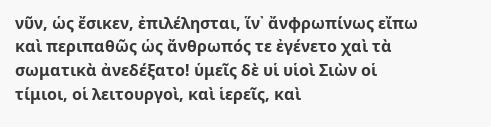νῦν, ὡς ἔσικεν, ἐπιλέλησται, ἵν᾽ ἄνφρωπίνως εἴπω καὶ περιπαθῶς ὡς ἄνθρωπός τε ἐγένετο χαὶ τὰ σωματικὰ ἀνεδέξατο! ὑμεῖς δὲ υἱ υἱοὶ Σιὼν οἱ τίμιοι, οἱ λειτουργοὶ, καὶ ἱερεῖς, καὶ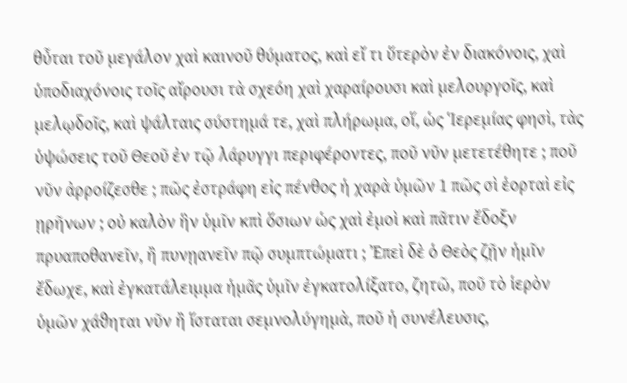θὖται τοῦ μεγάλον χαὶ καινοῦ θύματος, καὶ εἴ τι ὕτερὸν ἐν διακόνοις, χαὶ ὑποδιαχόνοις τοῖς αἴρουσι τὰ σχεόη χαὶ χαραίρουσι καὶ μελουργοῖς, καὶ μελῳδοῖς, καὶ ψάλταις σύστημά τε, χαὶ πλήρωμα, οἵ, ὡς Ἱερεμίας φησὶ, τὰς ὑψώσεις τοῦ Θεοῦ ἐν τῷ λάρυγγι περιφέροντες, ποῦ νῦν μετετέθητε ; ποῦ νῦν ἀρροίζεσθε ; πῶς ἐστράφη εἰς πένθος ἡ χαρὰ ὑμῶν 1 πῶς σὶ ἑορταὶ εἰς ῃρῆνων ; οὐ καλὸν ἣν ὑμῖν κπὶ ὅσιων ὡς χαὶ ἐμοὶ καὶ πᾶτιν ἔδοξν πρυαποθανεῖν, ἢ πυνῃανεῖν πῷ συμπτώματι ; Ἐπεὶ δὲ ὁ Θεὸς ζῇν ἡμῖν ἔδωχε, καὶ ἐγκατάλειμμα ἡμᾶς ὑμῖν ἐγκατολίξατο, ζητῶ, ποῦ τὸ ἱερὸν ὑμῶν χάϑηται νῦν ἢ ἵσταται σεμνολύγημὰ, ποῦ ἡ συνέλευσις,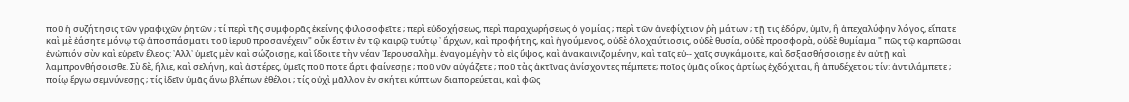ποῦ ἡ συζήτησις τῶν γραφιχῶν ῥητῶν ; τί περὶ τῆς συμφορᾶς ἐκείνης φιλοσοφεῖτε ; περὶ εὐδοχήσεως, περὶ παραχωρήσεως ὁ γομίας ; περὶ τῶν ἀνεφίχτιον ῥὴ μάτων ; τῇ τις ἐδόρν, ὑμῖν, ἢ ἀπεχαλύφην λόγος, εἴπατε καὶ μὲ ἐάσητε μόνῳ τῷ ἀποσπάσματι τοῦ ἱερυῦ προσανέχειν" οὖκ ἔστιν ἐν τῷ καιρῷ τυύτῳ ᾿ ἄρχων, καὶ προφήτης, καὶ ἡγούμενος, οὐδὲ ὁλοχαύτιοσις, οὐδὲ θυσία, οὐδὲ προσφορὰ, οὐδὲ θυμίαμα " πῶς τῷ καρπῶσαι ἐνὠπιόν σὺν καὶ εὑρεῖν ἔλεος: ᾿Αλλ᾽ ὑμεῖς μὲν καὶ σώζοισῃε, καὶ ἴδοιτε τὴν νέαν ᾿Ιερουσαλὴμ. ἐναγομέγὴν τὸ εἰς ὕψος, καὶ ἀνακαινιζομένην, καὶ ταῖς εὐ-- χαῖς συγκάμοιτε, καὶ δσξασθήσοισῃε ἐν αὐτῇ καὶ λαμπρονθήσοισθε. Σὺ δὲ, ἥλιε, καὶ σελήνη, καὶ ἀστέρες, ὑμεῖς ποῦ ποτε ἄρτι φαίνεσῃε ; ποῦ νῦν αὐγάζετε ; ποῦ τὰς ἀκτῖνας ἀνίσχοντες πέμπετε; ποῖος ὑμᾶς οἴκος ἀρτίως ἐχδόχιται, ἢ ἀπυδέχετοι; τίν: ἀντιλάμπετε ; ποίῳ ἔργω σεμνύνεσῃς ; τίς ἰδεῖν ὑμᾶς ἄνω βλέπων ἐθέλοι ; τίς οὐχὶ μᾶλλον ἐν σκήτει κύπτων διαπορεύεται, καὶ φῶς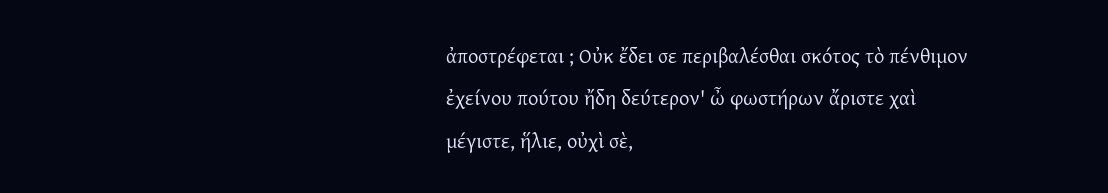ἀποστρέφεται ; Οὐκ ἔδει σε περιβαλέσθαι σκότος τὸ πένθιμον ἐχείνου πούτου ἤδη δεύτερον' ὦ φωστήρων ἄριστε χαὶ μέγιστε, ἥλιε, οὐχὶ σὲ,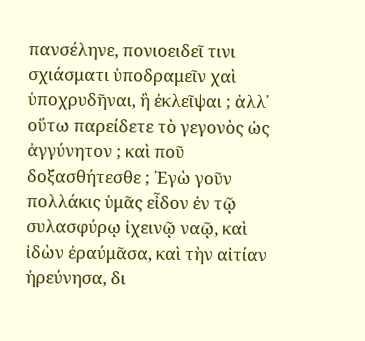πανσέληνε, πονιοειδεῖ τινι σχιάσματι ὑποδραμεῖν χαὶ ὑποχρυδῆναι, ἢ ἐκλεῖψαι ; ἀλλ᾽ οὕτω παρείδετε τὸ γεγονὸς ὡς ἀγγύνητον ; καὶ ποῦ δοξασθήτεσθε ; ᾿Εγὼ γοῦν πολλάκις ὑμᾶς εἶδον ἐν τῷ συλασφύρῳ ἰχεινῷ ναῷ, καὶ ἰδὼν ἐραύμᾶσα, καὶ τὴν αἰτίαν ἠρεύνησα, δι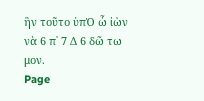ἣν τοῦτο ὑπὉ ὦ ἰὼν νὰ 6 π᾽ 7 Δ 6 δῶ τω μον.
Page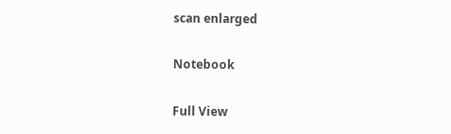scan enlarged

Notebook

Full View